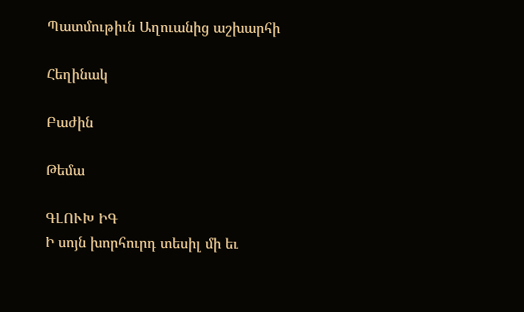Պատմութիւն Աղուանից աշխարհի

Հեղինակ

Բաժին

Թեմա

ԳԼՈՒԽ ԻԳ
Ի սոյն խորհուրդ տեսիլ մի եւ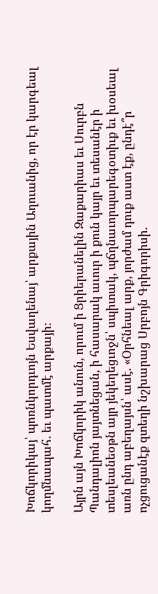Խոճկորիկայ՝ պոռնկորդւոյն Եսվաղենայ՝ արքային Աղուանից, որ էր կարգեալ կողմնապահ. եւ պատմէ արքայի։

Այրն այն Խոճկորիկ անուն, որում ի Ցրիերանելին Զաքարիաս եւ Սուրբն Պանդալիոն յայտնեցան, ի հասարակ աւուր ի քուն կայր եւ տեսանէր ի տեսլեանեօթն այր յեկեղեցւոջն՝ սպիտակ, պճղնաւորպարեգօտիւք եւ խօսեալ առն ընդ աբեղայսն՝ ասէ. «Օրհնեալ արք, յորժամ դուք աստ էք, ընդէ՞ր ոչցուցանէք զտեղի նշխարաց Սրբոյն Գրիգորիսի.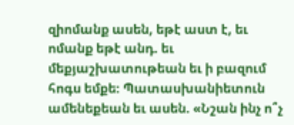զիոմանք ասեն, եթէ աստ է, եւ ոմանք եթէ անդ. եւ մեքյաշխատութեան եւ ի բազում հոգս եմքե։ Պատասխանիետուն ամենեքեան եւ ասեն. «Նշան ինչ ո՞չ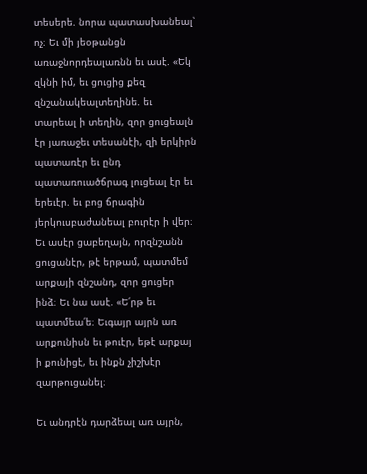տեսերե. նորա պատասխանեալ՝ ոչ։ Եւ մի յեօթանցն առաջնորդեալառնն եւ ասէ. «Եկ զկնի իմ, եւ ցուցից քեզ զնշանակեալտեղինե. եւ տարեալ ի տեղին, զոր ցուցեալն էր յառաջեւ տեսանէի, զի երկիրն պատառէր եւ ընդ պատառուածճրագ լուցեալ էր եւ երեւէր. եւ բոց ճրագին յերկուսբաժանեալ բուրէր ի վեր։ Եւ ասէր ցաբեղայն, որզնշանն ցուցանէր, թէ երթամ, պատմեմ արքայի զնշանդ, զոր ցուցեր ինձ։ Եւ նա ասէ. «Ե՛րթ եւ պատմեա՛ե։ Եւգայր այրն առ արքունիսն եւ թուէր, եթէ արքայ ի քունիցէ, եւ ինքն չիշխէր զարթուցանել։

Եւ անդրէն դարձեալ առ այրն,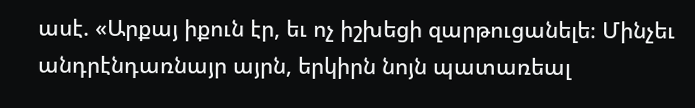ասէ. «Արքայ իքուն էր, եւ ոչ իշխեցի զարթուցանելե։ Մինչեւ անդրէնդառնայր այրն, երկիրն նոյն պատառեալ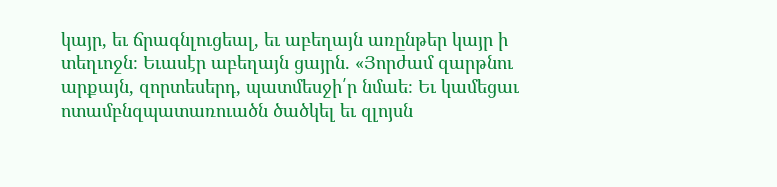կայր, եւ ճրագնլուցեալ, եւ աբեղայն առընթեր կայր ի տեղւոջն։ Եւասէր աբեղայն ցայրն. «Յորժամ զարթնու արքայն, զորտեսերդ, պատմեսջի՛ր նմաե։ Եւ կամեցաւ ոտամբնզպատառուածն ծածկել եւ զլոյսն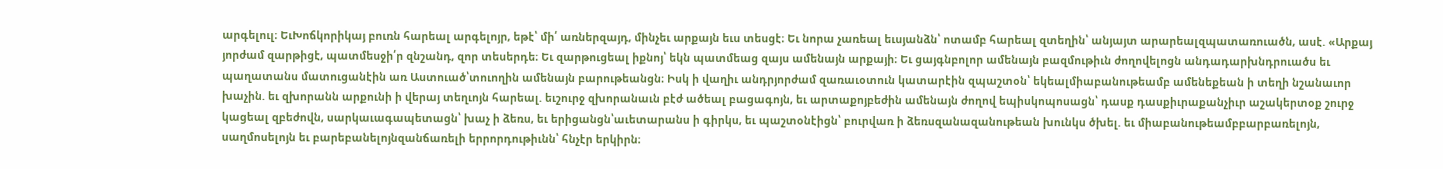արգելուլ։ ԵւԽոճկորիկայ բուռն հարեալ արգելոյր, եթէ՝ մի՛ առներզայդ, մինչեւ արքայն եւս տեսցէ։ Եւ նորա չառեալ եւսյանձն՝ ոտամբ հարեալ զտեղին՝ անյայտ արարեալզպատառուածն, ասէ. «Արքայ յորժամ զարթիցէ, պատմեսջի՛ր զնշանդ, զոր տեսերդե։ Եւ զարթուցեալ իքնոյ՝ եկն պատմեաց զայս ամենայն արքայի։ Եւ ցայգնբոլոր ամենայն բազմութիւն ժողովելոցն անդադարխնդրուածս եւ պաղատանս մատուցանէին առ Աստուած՝տուողին ամենայն բարութեանցն։ Իսկ ի վաղիւ անդրյորժամ զառաւօտուն կատարէին զպաշտօն՝ եկեալմիաբանութեամբ ամենեքեան ի տեղի նշանաւոր խաչին. եւ զխորանն արքունի ի վերայ տեղւոյն հարեալ. եւշուրջ զխորանաւն բէժ ածեալ բացագոյն, եւ արտաքոյբեժին ամենայն ժողով եպիսկոպոսացն՝ դասք դասքիւրաքանչիւր աշակերտօք շուրջ կացեալ զբեժովն, սարկաւագապետացն՝ խաչ ի ձեռս, եւ երիցանցն՝աւետարանս ի գիրկս, եւ պաշտօնէիցն՝ բուրվառ ի ձեռսզանազանութեան խունկս ծխել. եւ միաբանութեամբբարբառելոյն, սաղմոսելոյն եւ բարեբանելոյնզանճառելի երրորդութիւնն՝ հնչէր երկիրն։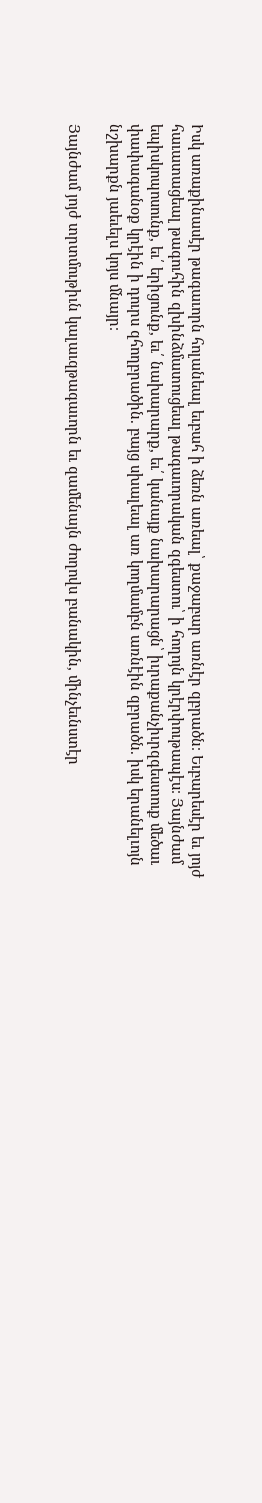Իսկ առաքինասէր թագաւորն հոլանեալ եւբահ ի ձեռն առեալ՝ քաջաբար առնէր զբրածն։ Եւբարեսէր եւ յոյժ հաւատացեալ թագուհին զխինձմատուցեալ թագաւորական զգեստու՝ ի հողոյն կրէրփութապէս։ Յայնժամ եպիսկոպոսունք, եւ՛ երիցունք, եւ՛ նախարարք, եւ՛ կանայք նախարարացն՝ իւրաքանչիւրզգեստուք մեծաւ փափագանօք կրէին ի դուրս զհողբրածին. բայց սխալեալ առ կողմամբն առնէին զբրածն. իսկ երանելւոյն նշխարքն յաեւելս կոյս մնայր։

Յայնժամ յոյժ տրտմութիւն կալաւզթագաւորն եւ զամենայն ժողովս բանակին, մինչեւնստէր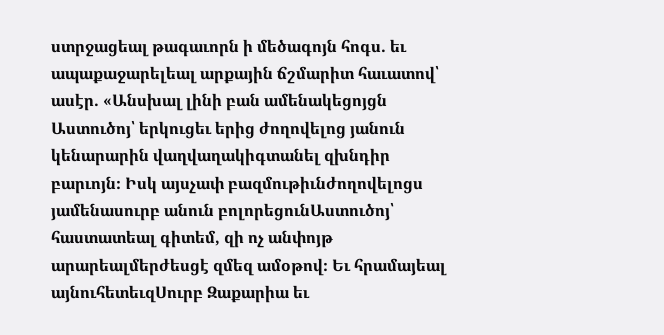ստրջացեալ թագաւորն ի մեծագոյն հոգս. եւ ապաքաջարելեալ արքային ճշմարիտ հաւատով՝ ասէր. «Անսխալ լինի բան ամենակեցոյցն Աստուծոյ՝ երկուցեւ երից ժողովելոց յանուն կենարարին վաղվաղակիգտանել զխնդիր բարւոյն։ Իսկ այսչափ բազմութիւնժողովելոցս յամենասուրբ անուն բոլորեցունԱստուծոյ՝ հաստատեալ գիտեմ, զի ոչ անփոյթ արարեալմերժեսցէ զմեզ ամօթով։ Եւ հրամայեալ այնուհետեւզՍուրբ Զաքարիա եւ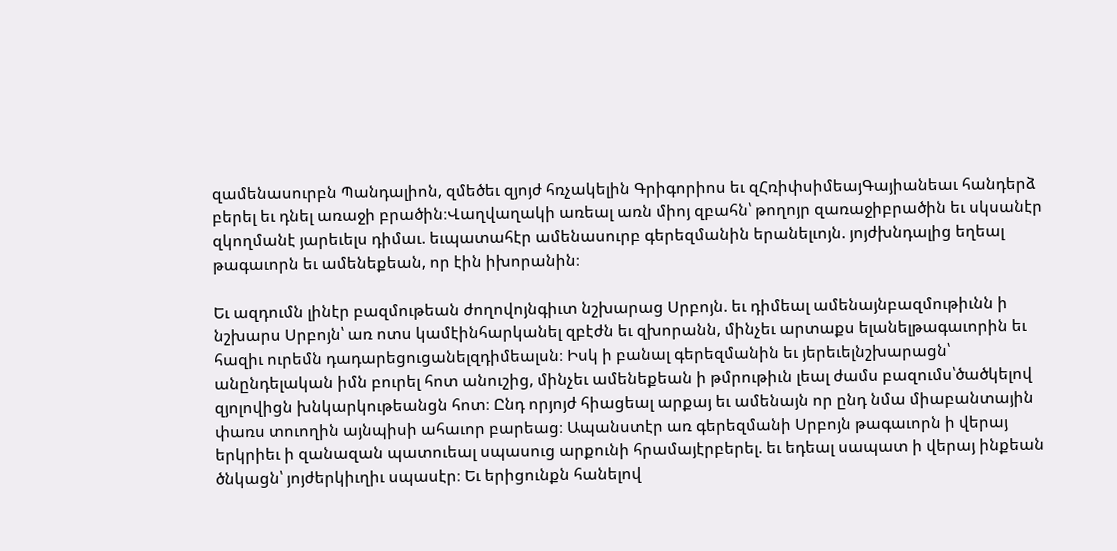զամենասուրբն Պանդալիոն, զմեծեւ զյոյժ հռչակելին Գրիգորիոս եւ զՀռիփսիմեայԳայիանեաւ հանդերձ բերել եւ դնել առաջի բրածին։Վաղվաղակի առեալ առն միոյ զբահն՝ թողոյր զառաջիբրածին եւ սկսանէր զկողմանէ յարեւելս դիմաւ. եւպատահէր ամենասուրբ գերեզմանին երանելւոյն. յոյժխնդալից եղեալ թագաւորն եւ ամենեքեան, որ էին իխորանին։

Եւ ազդումն լինէր բազմութեան ժողովոյնգիւտ նշխարաց Սրբոյն. եւ դիմեալ ամենայնբազմութիւնն ի նշխարս Սրբոյն՝ առ ոտս կամէինհարկանել զբէժն եւ զխորանն, մինչեւ արտաքս ելանելթագաւորին եւ հազիւ ուրեմն դադարեցուցանելզդիմեալսն։ Իսկ ի բանալ գերեզմանին եւ յերեւելնշխարացն՝ անընդելական իմն բուրել հոտ անուշից, մինչեւ ամենեքեան ի թմրութիւն լեալ ժամս բազումս՝ծածկելով զյոլովիցն խնկարկութեանցն հոտ։ Ընդ որյոյժ հիացեալ արքայ եւ ամենայն որ ընդ նմա միաբանտային փառս տուողին այնպիսի ահաւոր բարեաց։ Ապանստէր առ գերեզմանի Սրբոյն թագաւորն ի վերայ երկրիեւ ի զանազան պատուեալ սպասուց արքունի հրամայէրբերել. եւ եդեալ սապատ ի վերայ ինքեան ծնկացն՝ յոյժերկիւղիւ սպասէր։ Եւ երիցունքն հանելով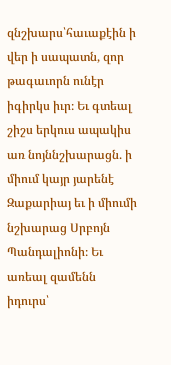զնշխարս՝հաւաքէին ի վեր ի սապատն, զոր թագաւորն ունէր իգիրկս իւր։ Եւ գտեալ շիշս երկուս ապակիս առ նոյննշխարացն. ի միում կայր յարենէ Զաքարիայ եւ ի միումի նշխարաց Սրբոյն Պանդալիոնի։ Եւ առեալ զամենն իդուրս՝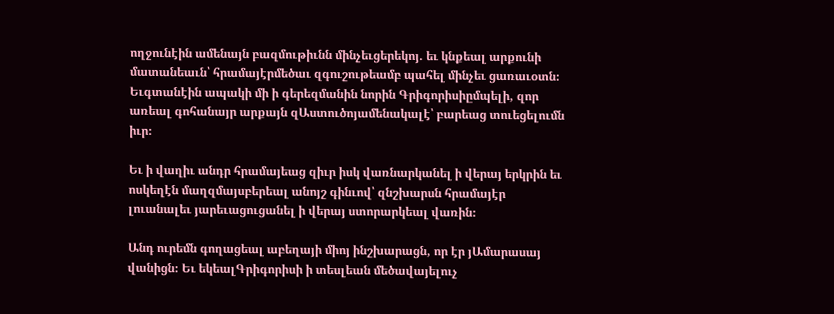ողջունէին ամենայն բազմութիւնն մինչեւցերեկոյ. եւ կնքեալ արքունի մատանեաւն՝ հրամայէրմեծաւ զգուշութեամբ պահել մինչեւ ցառաւօտն։ Եւգտանէին ապակի մի ի գերեզմանին նորին Գրիգորիսիըմպելի, զոր առեալ գոհանայր արքայն զԱստուծոյամենակալէ՝ բարեաց տուեցելումն իւր։

Եւ ի վաղիւ անդր հրամայեաց զիւր իսկ վառնարկանել ի վերայ երկրին եւ ոսկեղէն մաղզմայսբերեալ անոյշ գինւով՝ զնշխարսն հրամայէր լուանալեւ յարեւացուցանել ի վերայ ստորարկեալ վառին։

Անդ ուրեմն գողացեալ աբեղայի միոյ ինշխարացն, որ էր յԱմարասայ վանիցն։ Եւ եկեալԳրիգորիսի ի տեսլեան մեծավայելուչ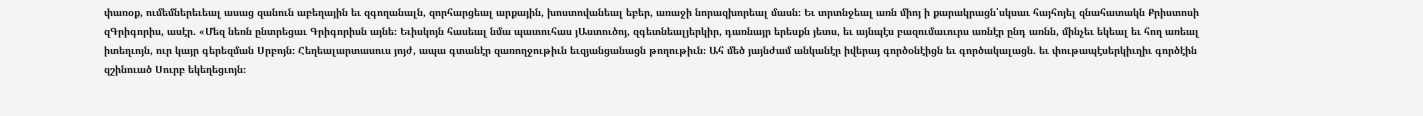փառօք, ումեմներեւեալ ասաց զանուն աբեղային եւ զգողանալն, զորհարցեալ արքային, խոստովանեալ եբեր, առաջի նորազխորեալ մասն։ Եւ տրտնջեալ առն միոյ ի քարակրացն՝սկսաւ հայհոյել զնահատակն Քրիստոսի զԳրիգորիս, ասէր. «Մեզ նեռն ընտրեցաւ Գրիգորիսն այնե։ Եւիսկոյն հասեալ նմա պատուհաս յԱստուծոյ, զգետնեալյերկիր, դառնայր երեսքն յետս, եւ այնպէս բազումաւուրս առնէր ընդ առնն, մինչեւ եկեալ եւ հող առեալ իտեղւոյն, ուր կայր գերեզման Սրբոյն։ Հեղեալարտասուս յոյժ, ապա գտանէր զառողջութիւն եւզյանցանացն թողութիւն։ Ահ մեծ յայնժամ անկանէր իվերայ գործօնէիցն եւ գործակալացն. եւ փութապէսերկիւղիւ գործէին զշինուած Սուրբ եկեղեցւոյն։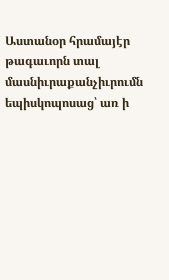Աստանօր հրամայէր թագաւորն տալ մասնիւրաքանչիւրումն եպիսկոպոսաց՝ առ ի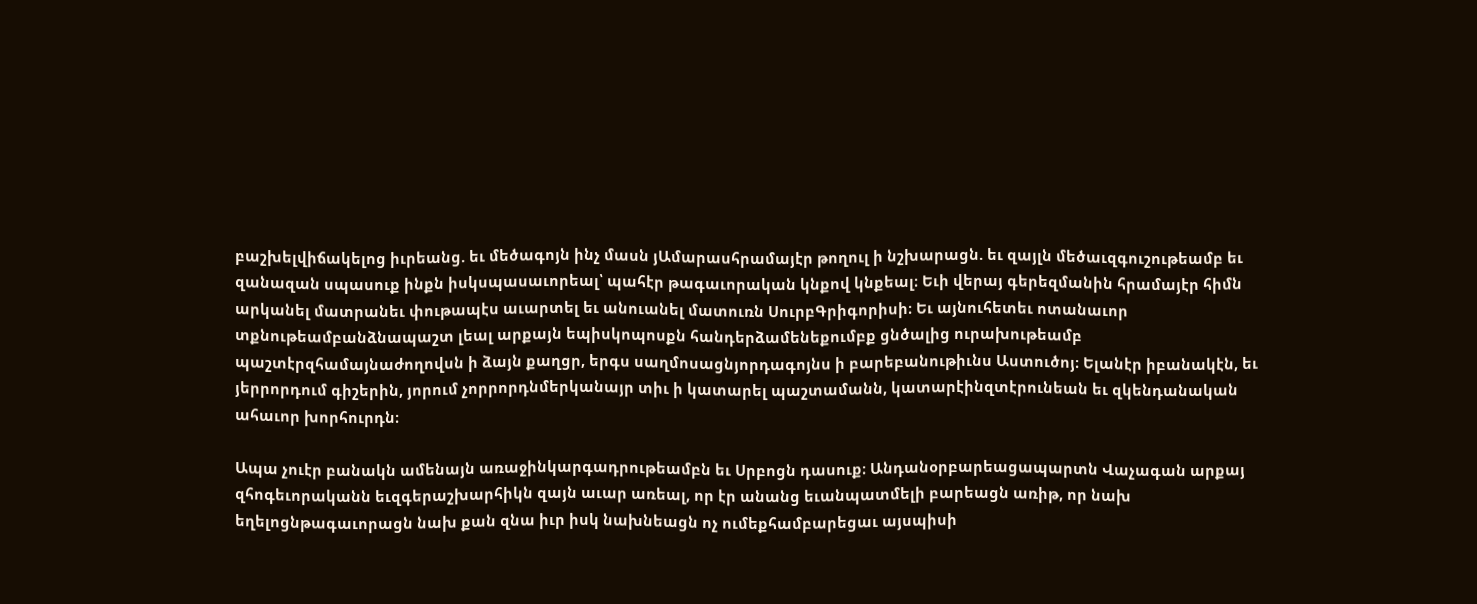բաշխելվիճակելոց իւրեանց. եւ մեծագոյն ինչ մասն յԱմարասհրամայէր թողուլ ի նշխարացն. եւ զայլն մեծաւզգուշութեամբ եւ զանազան սպասուք ինքն իսկսպասաւորեալ՝ պահէր թագաւորական կնքով կնքեալ։ Եւի վերայ գերեզմանին հրամայէր հիմն արկանել մատրանեւ փութապէս աւարտել եւ անուանել մատուռն ՍուրբԳրիգորիսի։ Եւ այնուհետեւ ոտանաւոր տքնութեամբանձնապաշտ լեալ արքայն եպիսկոպոսքն հանդերձամենեքումբք ցնծալից ուրախութեամբ պաշտէրզհամայնաժողովսն ի ձայն քաղցր, երգս սաղմոսացնյորդագոյնս ի բարեբանութիւնս Աստուծոյ։ Ելանէր իբանակէն, եւ յերրորդում գիշերին, յորում չորրորդնմերկանայր տիւ ի կատարել պաշտամանն, կատարէինզտէրունեան եւ զկենդանական ահաւոր խորհուրդն։

Ապա չուէր բանակն ամենայն առաջինկարգադրութեամբն եւ Սրբոցն դասուք։ Անդանօրբարեացապարտն Վաչագան արքայ զհոգեւորականն եւզգերաշխարհիկն զայն աւար առեալ, որ էր անանց եւանպատմելի բարեացն առիթ, որ նախ եղելոցնթագաւորացն նախ քան զնա իւր իսկ նախնեացն ոչ ումեքհամբարեցաւ այսպիսի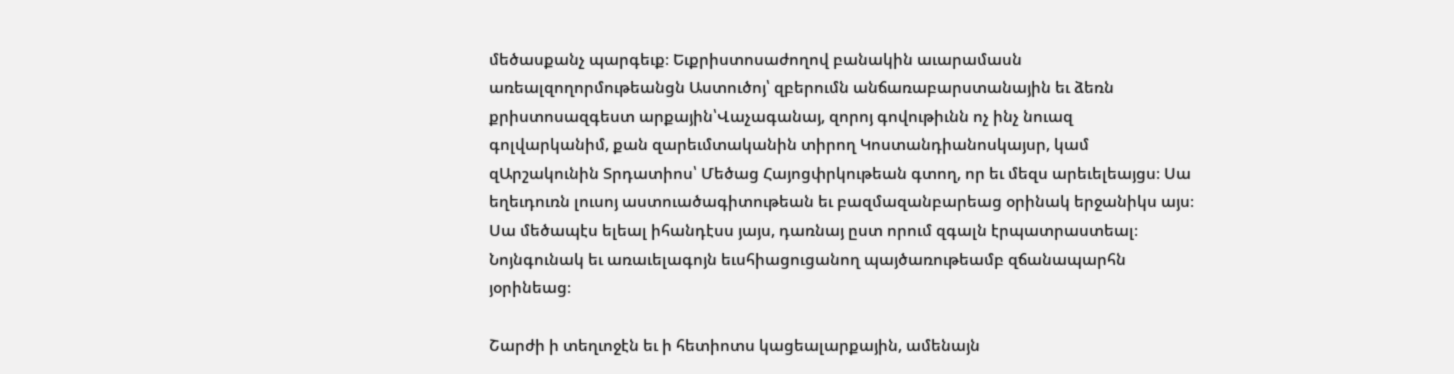մեծասքանչ պարգեւք։ Եւքրիստոսաժողով բանակին աւարամասն առեալզողորմութեանցն Աստուծոյ՝ զբերումն անճառաբարստանային եւ ձեռն քրիստոսազգեստ արքային՝Վաչագանայ, զորոյ գովութիւնն ոչ ինչ նուազ գոլվարկանիմ, քան զարեւմտականին տիրող Կոստանդիանոսկայսր, կամ զԱրշակունին Տրդատիոս՝ Մեծաց Հայոցփրկութեան գտող, որ եւ մեզս արեւելեայցս։ Սա եղեւդուռն լուսոյ աստուածագիտութեան եւ բազմազանբարեաց օրինակ երջանիկս այս։ Սա մեծապէս ելեալ իհանդէսս յայս, դառնայ ըստ որում զգալն էրպատրաստեալ։ Նոյնգունակ եւ առաւելագոյն եւսհիացուցանող պայծառութեամբ զճանապարհն յօրինեաց։

Շարժի ի տեղւոջէն եւ ի հետիոտս կացեալարքային, ամենայն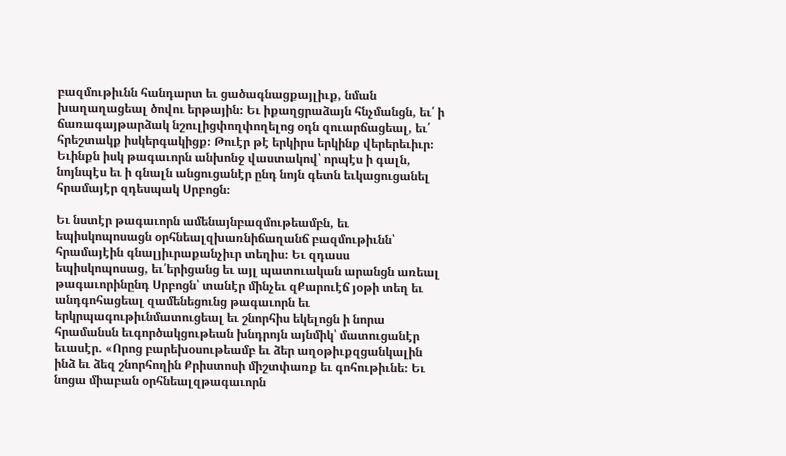բազմութիւնն հանդարտ եւ ցածագնացքայլիւք, նման խաղաղացեալ ծովու երթային։ Եւ իքաղցրաձայն հնչմանցն, եւ՛ ի ճառագայթարձակ նշուլիցփողփողելոց օդն զուարճացեալ, եւ՛ հրեշտակք իսկերգակիցք։ Թուէր թէ երկիրս երկինք վերերեւիւր։ Եւինքն իսկ թագաւորն անխոնջ վաստակով՝ որպէս ի գալն, նոյնպէս եւ ի գնալն անցուցանէր ընդ նոյն գետն եւկացուցանել հրամայէր զդեսպակ Սրբոցն։

Եւ նստէր թագաւորն ամենայնբազմութեամբն, եւ եպիսկոպոսացն օրհնեալզխառնիճաղանճ բազմութիւնն՝ հրամայէին գնալյիւրաքանչիւր տեղիս։ Եւ զդասս եպիսկոպոսաց, եւ՛երիցանց եւ այլ պատուական արանցն առեալ թագաւորինընդ Սրբոցն՝ տանէր մինչեւ զՔարուէճ յօթի տեղ եւ անդգոհացեալ զամենեցունց թագաւորն եւ երկրպագութիւնմատուցեալ եւ շնորհիս եկելոցն ի նորա հրամանսն եւգործակցութեան խնդրոյն այնմիկ՝ մատուցանէր եւասէր. «Որոց բարեխօսութեամբ եւ ձեր աղօթիւքզցանկալին ինձ եւ ձեզ շնորհողին Քրիստոսի միշտփառք եւ գոհութիւնե։ Եւ նոցա միաբան օրհնեալզթագաւորն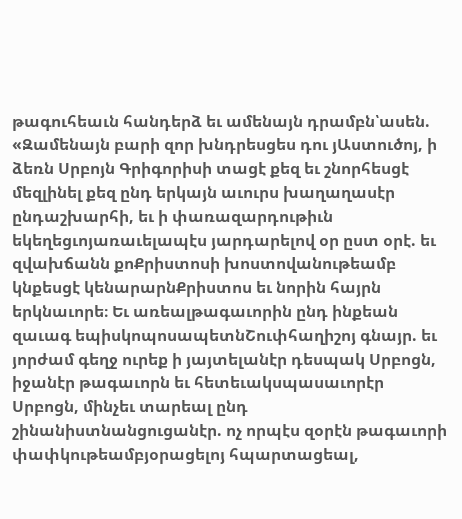թագուհեաւն հանդերձ եւ ամենայն դրամբն՝ասեն. «Զամենայն բարի զոր խնդրեսցես դու յԱստուծոյ, ի ձեռն Սրբոյն Գրիգորիսի տացէ քեզ եւ շնորհեսցէ մեզլինել քեզ ընդ երկայն աւուրս խաղաղասէր ընդաշխարհի, եւ ի փառազարդութիւն եկեղեցւոյառաւելապէս յարդարելով օր ըստ օրէ. եւ զվախճանն քոՔրիստոսի խոստովանութեամբ կնքեսցէ կենարարնՔրիստոս եւ նորին հայրն երկնաւորե։ Եւ առեալթագաւորին ընդ ինքեան զաւագ եպիսկոպոսապետնՇուփհաղիշոյ գնայր. եւ յորժամ գեղջ ուրեք ի յայտելանէր դեսպակ Սրբոցն, իջանէր թագաւորն եւ հետեւակսպասաւորէր Սրբոցն, մինչեւ տարեալ ընդ շինանիստնանցուցանէր. ոչ որպէս զօրէն թագաւորի փափկութեամբյօրացելոյ հպարտացեալ,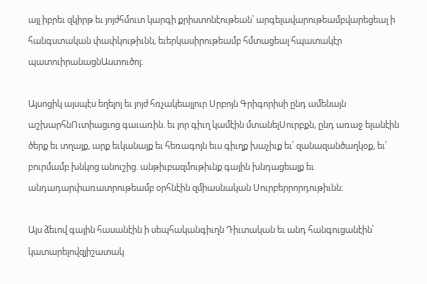այլ իբրեւ զկիրթ եւ յոյժհմուտ կարգի քրիստոնէութեան՝ արգելավարութեամբվարեցեալ ի հանգստական փափկութիւնն, եւերկասիրութեամբ հմտացեալ հպատակէր պատուիրանացնԱստուծոյ։

Այսոցիկ այսպէս եղելոյ եւ յոյժ հռչակեալլուր Սրբոյն Գրիգորիսի ընդ ամենայն աշխարհնՈւտիացւոց գաւառին. եւ յոր գիւղ կամէին մտանելՍուրբքն, ընդ առաջ ելանէին ծերք եւ տղայք, արք եւկանայք եւ հեռագոյն եւս գիւղք խաչիւք եւ՛ զանազանծաղկօք, եւ՛ բուրմամբ խնկոց անուշից. անթիւբազմութիւնք գային խնդացեալք եւ անդադարփառատրութեամբ օրհնէին զմիասնական Սուրբերրորդութիւնն։

Այս ձեւով գային հասանէին ի սեպհականգիւղն Դիւտական եւ անդ հանգուցանէին՝ կատարելովզյիշատակ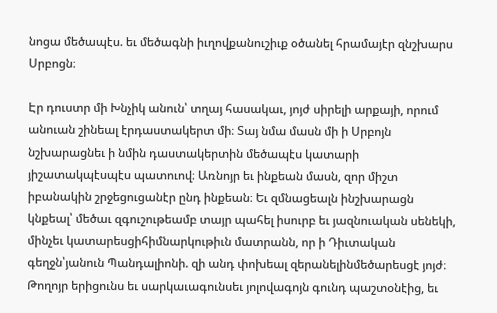նոցա մեծապէս. եւ մեծագնի իւղովքանուշիւք օծանել հրամայէր զնշխարս Սրբոցն։

Էր դուստր մի Խնչիկ անուն՝ տղայ հասակաւ, յոյժ սիրելի արքայի, որում անուան շինեալ էրդաստակերտ մի։ Տայ նմա մասն մի ի Սրբոյն նշխարացնեւ ի նմին դաստակերտին մեծապէս կատարի յիշատակպէսպէս պատուով։ Առնոյր եւ ինքեան մասն, զոր միշտ իբանակին շրջեցուցանէր ընդ ինքեան։ Եւ զմնացեալն ինշխարացն կնքեալ՝ մեծաւ զգուշութեամբ տայր պահել իսուրբ եւ յազնուական սենեկի, մինչեւ կատարեսցիհիմնարկութիւն մատրանն, որ ի Դիւտական գեղջն՝յանուն Պանդալիոնի. զի անդ փոխեալ զերանելինմեծարեսցէ յոյժ։ Թողոյր երիցունս եւ սարկաւագունսեւ յոլովագոյն գունդ պաշտօնէից, եւ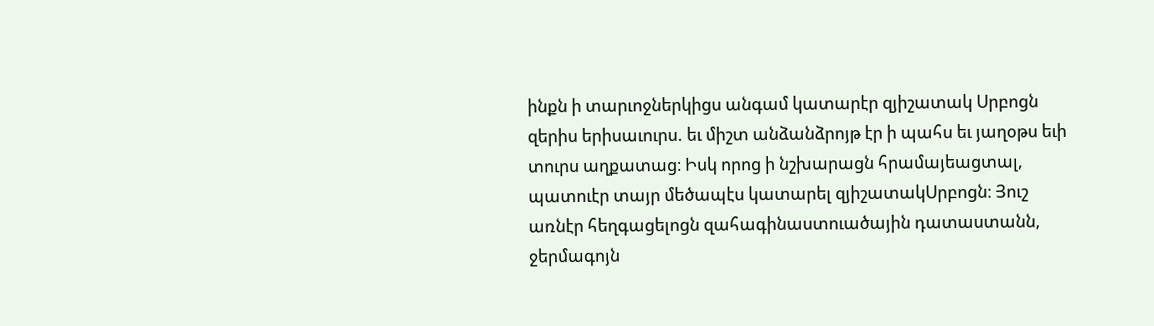ինքն ի տարւոջներկիցս անգամ կատարէր զյիշատակ Սրբոցն զերիս երիսաւուրս. եւ միշտ անձանձրոյթ էր ի պահս եւ յաղօթս եւի տուրս աղքատաց։ Իսկ որոց ի նշխարացն հրամայեացտալ, պատուէր տայր մեծապէս կատարել զյիշատակՍրբոցն։ Յուշ առնէր հեղգացելոցն զահագինաստուածային դատաստանն, ջերմագոյն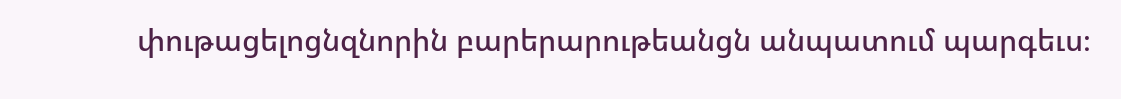փութացելոցնզնորին բարերարութեանցն անպատում պարգեւս։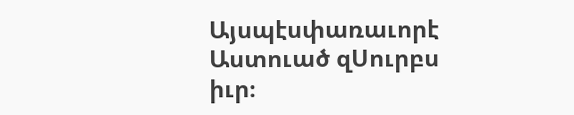Այսպէսփառաւորէ Աստուած զՍուրբս իւր։